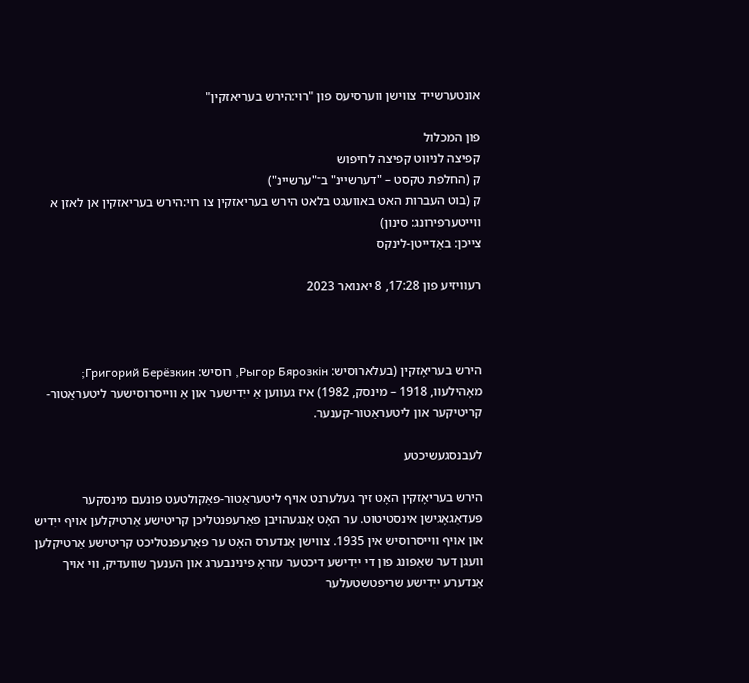אונטערשייד צווישן ווערסיעס פון "רוי:הירש בעריאזקין"

פון המכלול
קפיצה לניווט קפיצה לחיפוש
ק (החלפת טקסט – "דערשיינ" ב־"ערשיינ")
ק (בוט העברות האט באוועגט בלאט הירש בעריאזקין צו רוי:הירש בעריאזקין אן לאזן א ווייטערפירונג: סינון)
צייכן: באַדייטן-לינקס

רעוויזיע פון 17:28, 8 יאנואר 2023



הירש בעריאָזקין (בעלארוסיש: Рыгор Бярозкін, רוסיש: Григорий Берёзкин; מאָהילעוו, 1918 – מינסק, 1982) איז געווען אַ ייִדישער און אַ ווייסרוסישער ליטעראַטור-קריטיקער און ליטעראַטור-קענער.

לעבנסגעשיכטע

הירש בעריאָזקין האָט זיך געלערנט אויף ליטעראַטור-פאַקולטעט פונעם מינסקער פּעדאַגאָגישן אינסטיטוט. ער האָט אָנגעהויבן פאַרעפנטליכן קריטישע אַרטיקלען אויף ייִדיש און אויף ווייסרוסיש אין 1935. צווישן אַנדערס האָט ער פאַרעפנטליכט קריטישע אַרטיקלען וועגן דער שאַפונג פון די ייִדישע דיכטער עזראָ פינינבערג און הענעך שוועדיק, ווי אויך אַנדערע ייִדישע שריפטשטעלער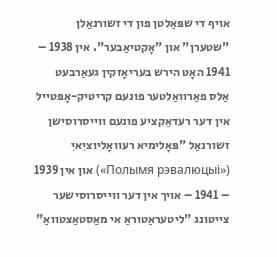אויף די שפּאַלטן פון די זשורנאַלן "שטערן" און "אָקטיאַבער". אין 1938 – 1941 האָט הירש בעריאָזקין געאַרבעט אַלס פאַרוואַלטער פונעם קריטיק-אָפּטייל אין דער רעדאַקציע פונעם ווייסרוסישן זשורנאַל "פּאָלימיא רעוואָליוציִאיִ («Полымя рэвалюцыі») און אין 1939 – 1941 – אויך אין דער ווייסרוסישער צייטונג "ליטעראַטוראַ אי מאַסטאַצטוואַ"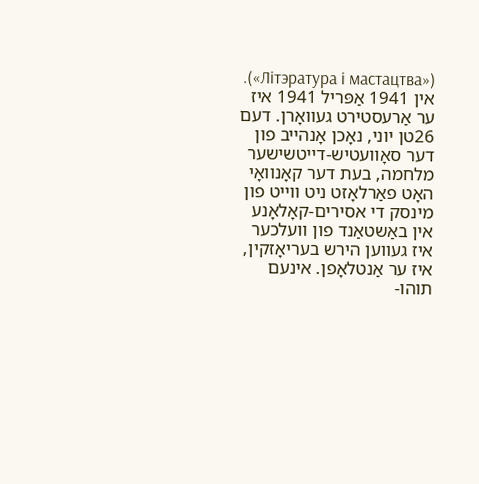(«Літэратура і мастацтва»). אין 1941 אַפּריל 1941 איז ער אַרעסטירט געוואָרן. דעם 26טן יוני, נאָכן אָנהייב פון דער סאָוועטיש-דייטשישער מלחמה, בעת דער קאָנוואָי האָט פאַרלאָזט ניט ווייט פון מינסק די אסירים-קאָלאָנע אין באַשטאַנד פון וועלכער איז געווען הירש בעריאָזקין, איז ער אַנטלאָפן. אינעם תוהו-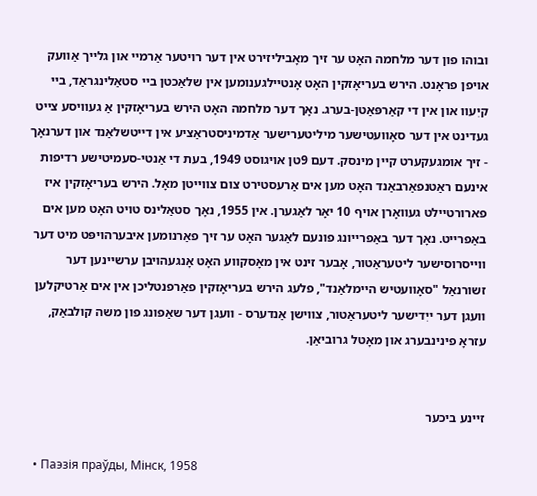ובוהו פון דער מלחמה האָט ער זיך מאָביליזירט אין דער רויטער אַרמיי און גלייך אַוועק אויפן פראָנט. הירש בעריאָזקין האָט אָנטיילגענומען אין שלאַכטן ביי סטאַלינגראַד, ביי קיִעוו און אין די קאַרפּאַטן-בערג. נאָך דער מלחמה האָט הירש בעריאָזקין אַ געוויסע צייט געדינט אין דער סאָוועטישער מיליטערישער אַדמיניסטראַציע אין דייטשלאַנד און דערנאָך - זיך אומגעקערט קיין מינסק. דעם 9טן אויגוסט 1949, בעת די אַנטי-סעמיטישע רדיפות אינעם ראַטנפאַרבאַנד האָט מען אים אַרעסטירט צום צווייטן מאָל. הירש בעריאָזקין איז פארורטיילט געוואָרן אויף 10 יאָר לאַגערן. אין 1955, נאָך סטאַלינס טויט האָט מען אים באַפרייט. נאָך דער באַפרייונג פונעם לאַגער האָט ער זיך פאַרנומען איבערהויפּט מיט דער ווייסרוסישער ליטעראַטור, אָבער זינט אין מאָסקווע האָט אָנגעהויבן ערשיינען דער זשורנאַל "סאָוועטיש היימלאַנד", פלעג הירש בעריאָזקין פאַרפנטליכן אין אים אַרטיקלען וועגן דער ייִדישער ליטעראַטור, צווישן אַנדערס - וועגן דער שאַפונג פון משה קולבאַק, עזראָ פינינבערג און מאָטל גרוביאַן.


זיינע ביכער

  • Паэзія праўды, Мінск, 1958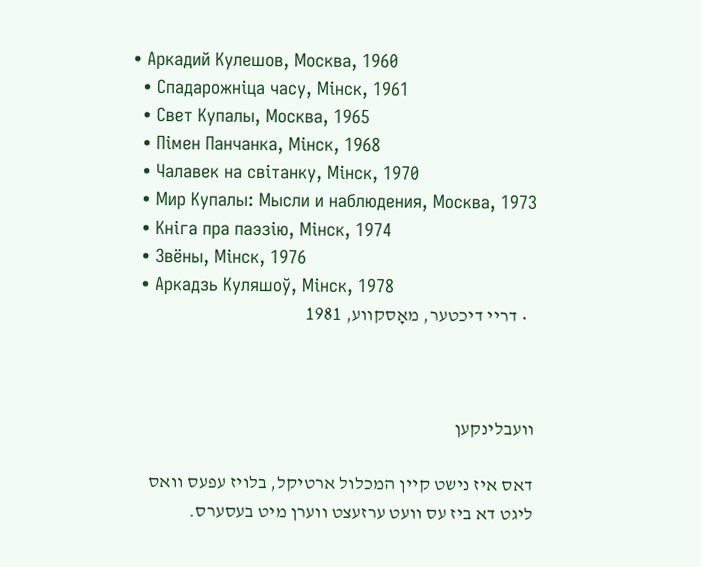• Аркадий Кулешов, Москва, 1960
  • Спадарожніца часу, Мінск, 1961
  • Свет Купалы, Москва, 1965
  • Пімен Панчанка, Мінск, 1968
  • Чалавек на світанку, Мінск, 1970
  • Мир Купалы: Мысли и наблюдения, Москва, 1973
  • Кніга пра паэзію, Мінск, 1974
  • Звёны, Мінск, 1976
  • Аркадзь Куляшоў, Мінск, 1978
  • דריי דיכטער, מאָסקווע, 1981



וועבלינקען

דאס איז נישט קיין המכלול ארטיקל, בלויז עפעס וואס ליגט דא ביז עס וועט ערזעצט ווערן מיט בעסערס.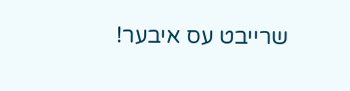שרייבט עס איבער!